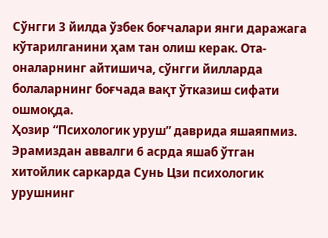Сўнгги 3 йилда ўзбек боғчалари янги даражага кўтарилганини ҳам тан олиш керак. Ота-оналарнинг айтишича, сўнгги йилларда болаларнинг боғчада вақт ўтказиш сифати ошмоқда.
Ҳозир “Психологик уруш” даврида яшаяпмиз. Эрамиздан аввалги 6 асрда яшаб ўтган хитойлик саркарда Сунь Цзи психологик урушнинг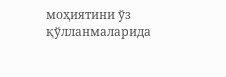моҳиятини ўз қўлланмаларида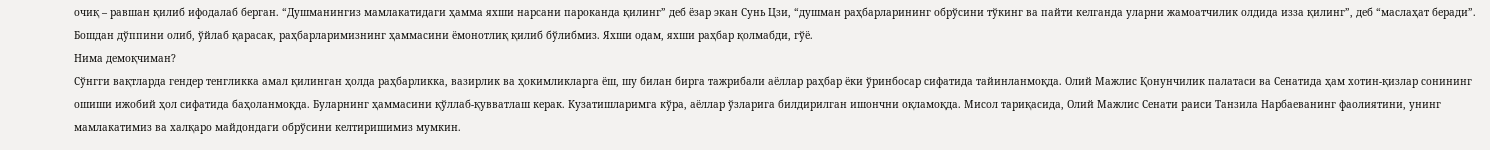очиқ – равшан қилиб ифодалаб берган. “Душманингиз мамлакатидаги ҳамма яхши нарсани пароканда қилинг” деб ёзар экан Сунь Цзи, “душман раҳбарларининг обрўсини тўкинг ва пайти келганда уларни жамоатчилик олдида изза қилинг”, деб “маслаҳат беради”. Бошдан дўппини олиб, ўйлаб қарасак, раҳбарларимизнинг ҳаммасини ёмонотлиқ қилиб бўлибмиз. Яхши одам, яхши раҳбар қолмабди, гўё.
Нима демоқчиман?
Сўнгги вақтларда гендер тенгликка амал қилинган ҳолда раҳбарликка, вазирлик ва ҳокимликларга ёш, шу билан бирга тажрибали аёллар раҳбар ёки ўринбосар сифатида тайинланмоқда. Олий Мажлис Қонунчилик палатаси ва Сенатида ҳам хотин-қизлар сонининг ошиши ижобий ҳол сифатида баҳоланмоқда. Буларнинг ҳаммасини қўллаб-қувватлаш керак. Кузатишларимга кўра, аёллар ўзларига билдирилган ишончни оқламоқда. Мисол тариқасида, Олий Мажлис Сенати раиси Танзила Нарбаеванинг фаолиятини, унинг мамлакатимиз ва халқаро майдондаги обрўсини келтиришимиз мумкин.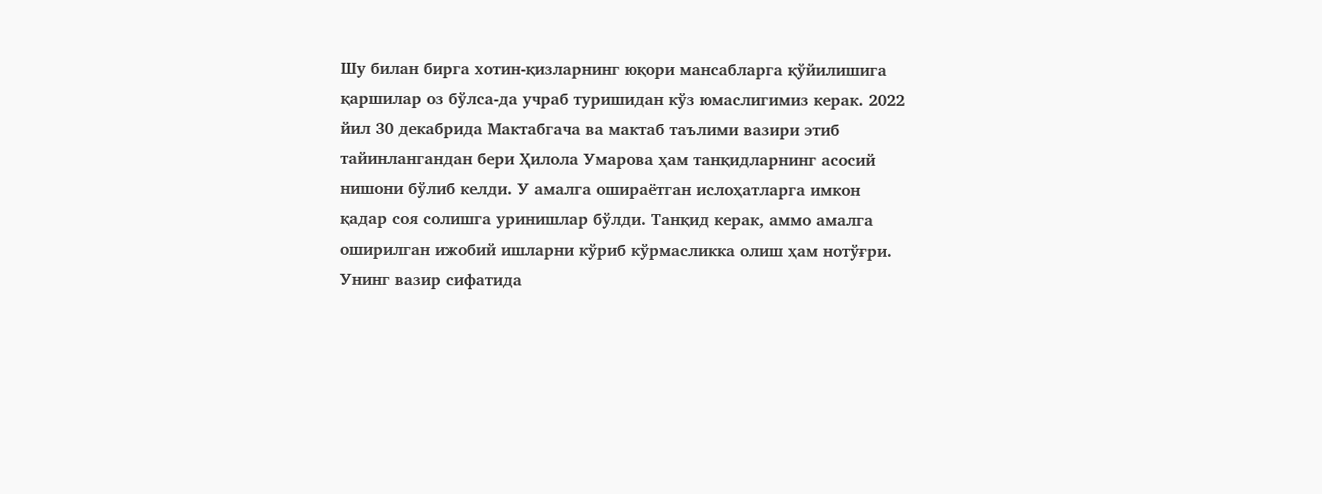Шу билан бирга хотин-қизларнинг юқори мансабларга қўйилишига қаршилар оз бўлса-да учраб туришидан кўз юмаслигимиз керак. 2022 йил 30 декабрида Мактабгача ва мактаб таълими вазири этиб тайинлангандан бери Ҳилола Умарова ҳам танқидларнинг асосий нишони бўлиб келди. У амалга ошираётган ислоҳатларга имкон қадар соя солишга уринишлар бўлди. Танқид керак, аммо амалга оширилган ижобий ишларни кўриб кўрмасликка олиш ҳам нотўғри. Унинг вазир сифатида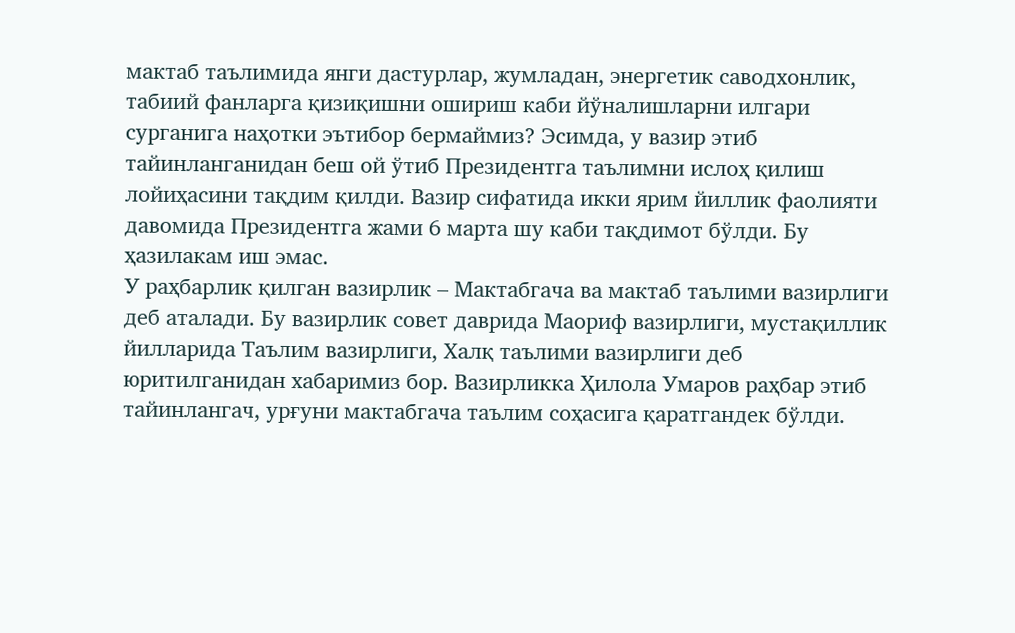мактаб таълимида янги дастурлар, жумладан, энергетик саводхонлик, табиий фанларга қизиқишни ошириш каби йўналишларни илгари сурганига наҳотки эътибор бермаймиз? Эсимда, у вазир этиб тайинланганидан беш ой ўтиб Президентга таълимни ислоҳ қилиш лойиҳасини тақдим қилди. Вазир сифатида икки ярим йиллик фаолияти давомида Президентга жами 6 марта шу каби тақдимот бўлди. Бу ҳазилакам иш эмас.
У раҳбарлик қилган вазирлик – Мактабгача ва мактаб таълими вазирлиги деб аталади. Бу вазирлик совет даврида Маориф вазирлиги, мустақиллик йилларида Таълим вазирлиги, Халқ таълими вазирлиги деб юритилганидан хабаримиз бор. Вазирликка Ҳилола Умаров раҳбар этиб тайинлангач, урғуни мактабгача таълим соҳасига қаратгандек бўлди.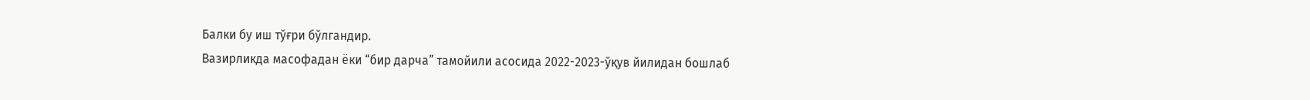Балки бу иш тўғри бўлгандир.
Вазирликда масофадан ёки “бир дарча” тамойили асосида 2022-2023-ўқув йилидан бошлаб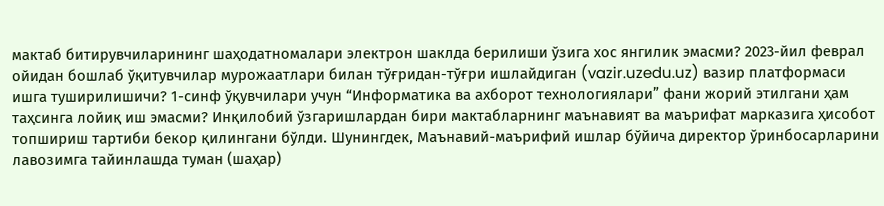мактаб битирувчиларининг шаҳодатномалари электрон шаклда берилиши ўзига хос янгилик эмасми? 2023-йил феврал ойидан бошлаб ўқитувчилар мурожаатлари билан тўғридан-тўғри ишлайдиган (vazir.uzedu.uz) вазир платформаси ишга туширилишичи? 1-синф ўқувчилари учун “Информатика ва ахборот технологиялари” фани жорий этилгани ҳам таҳсинга лойиқ иш эмасми? Инқилобий ўзгаришлардан бири мактабларнинг маънавият ва маърифат марказига ҳисобот топшириш тартиби бекор қилингани бўлди. Шунингдек, Маънавий-маърифий ишлар бўйича директор ўринбосарларини лавозимга тайинлашда туман (шаҳар)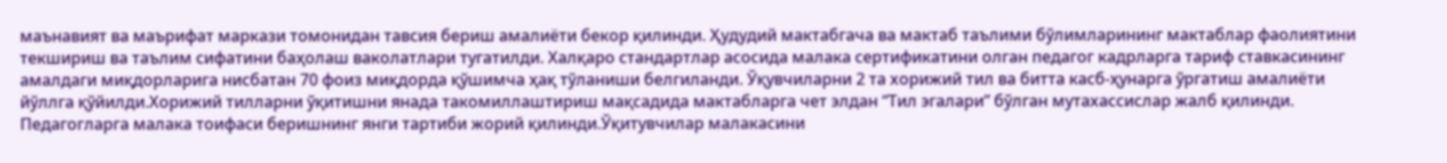маънавият ва маърифат маркази томонидан тавсия бериш амалиёти бекор қилинди. Ҳудудий мактабгача ва мактаб таълими бўлимларининг мактаблар фаолиятини текшириш ва таълим сифатини баҳолаш ваколатлари тугатилди. Халқаро стандартлар асосида малака сертификатини олган педагог кадрларга тариф ставкасининг амалдаги миқдорларига нисбатан 70 фоиз миқдорда қўшимча ҳақ тўланиши белгиланди. Ўқувчиларни 2 та хорижий тил ва битта касб-ҳунарга ўргатиш амалиёти йўллга қўйилди.Хорижий тилларни ўқитишни янада такомиллаштириш мақсадида мактабларга чет элдан “Тил эгалари” бўлган мутахассислар жалб қилинди. Педагогларга малака тоифаси беришнинг янги тартиби жорий қилинди.Ўқитувчилар малакасини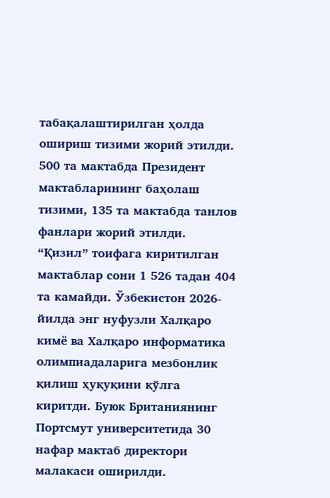табақалаштирилган ҳолда ошириш тизими жорий этилди. 500 та мактабда Президент мактабларининг баҳолаш тизими, 135 та мактабда танлов фанлари жорий этилди. “Қизил” тоифага киритилган мактаблар сони 1 526 тадан 404 та камайди. Ўзбекистон 2026-йилда энг нуфузли Халқаро кимё ва Халқаро информатика олимпиадаларига мезбонлик қилиш ҳуқуқини қўлга киритди. Буюк Британиянинг Портсмут университетида 30 нафар мактаб директори малакаси оширилди.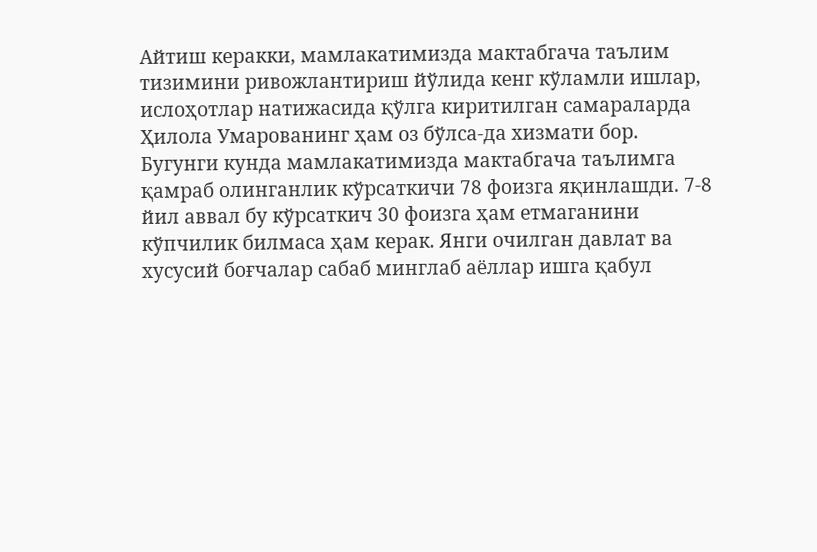Айтиш керакки, мамлакатимизда мактабгача таълим тизимини ривожлантириш йўлида кенг кўламли ишлар, ислоҳотлар натижасида қўлга киритилган самараларда Ҳилола Умарованинг ҳам оз бўлса-да хизмати бор. Бугунги кунда мамлакатимизда мактабгача таълимга қамраб олинганлик кўрсаткичи 78 фоизга яқинлашди. 7-8 йил аввал бу кўрсаткич 30 фоизга ҳам етмаганини кўпчилик билмаса ҳам керак. Янги очилган давлат ва хусусий боғчалар сабаб минглаб аёллар ишга қабул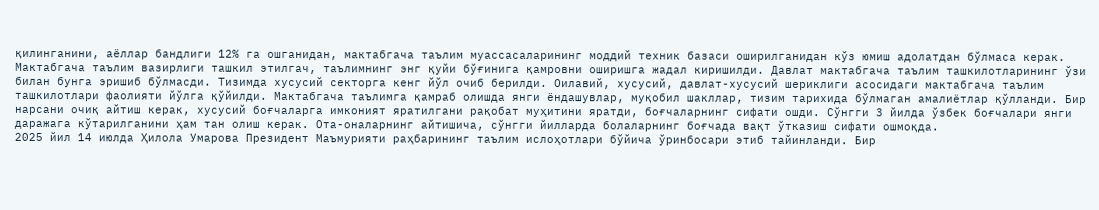қилинганини, аёллар бандлиги 12% га ошганидан, мактабгача таълим муассасаларининг моддий техник базаси оширилганидан кўз юмиш адолатдан бўлмаса керак. Мактабгача таълим вазирлиги ташкил этилгач, таълимнинг энг қуйи бўғинига қамровни оширишга жадал киришилди. Давлат мактабгача таълим ташкилотларининг ўзи билан бунга эришиб бўлмасди. Тизимда хусусий секторга кенг йўл очиб берилди. Оилавий, хусусий, давлат-хусусий шериклиги асосидаги мактабгача таълим ташкилотлари фаолияти йўлга қўйилди. Мактабгача таълимга қамраб олишда янги ёндашувлар, муқобил шакллар, тизим тарихида бўлмаган амалиётлар қўлланди. Бир нарсани очиқ айтиш керак, хусусий боғчаларга имконият яратилгани рақобат муҳитини яратди, боғчаларнинг сифати ошди. Сўнгги 3 йилда ўзбек боғчалари янги даражага кўтарилганини ҳам тан олиш керак. Ота-оналарнинг айтишича, сўнгги йилларда болаларнинг боғчада вақт ўтказиш сифати ошмоқда.
2025 йил 14 июлда Ҳилола Умарова Президент Маъмурияти раҳбарининг таълим ислоҳотлари бўйича ўринбосари этиб тайинланди. Бир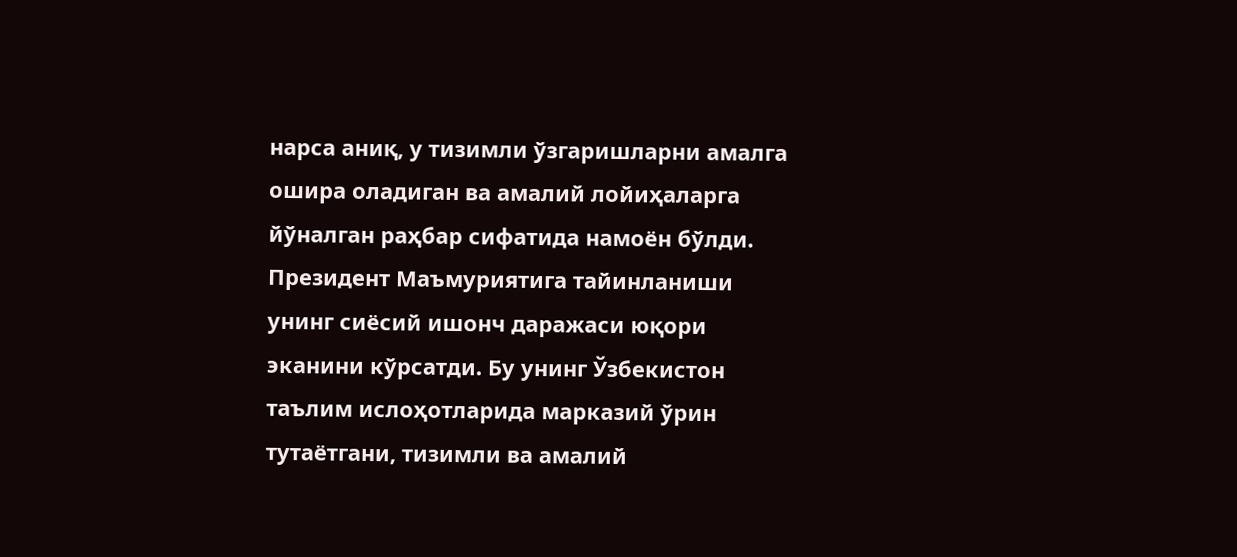нарса аниқ, у тизимли ўзгаришларни амалга ошира оладиган ва амалий лойиҳаларга йўналган раҳбар сифатида намоён бўлди. Президент Маъмуриятига тайинланиши унинг сиёсий ишонч даражаси юқори эканини кўрсатди. Бу унинг Ўзбекистон таълим ислоҳотларида марказий ўрин тутаётгани, тизимли ва амалий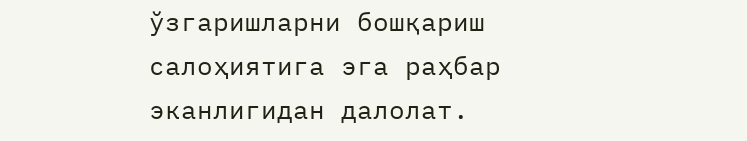ўзгаришларни бошқариш салоҳиятига эга раҳбар эканлигидан далолат.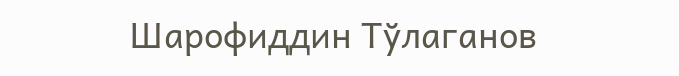Шарофиддин Тўлаганов